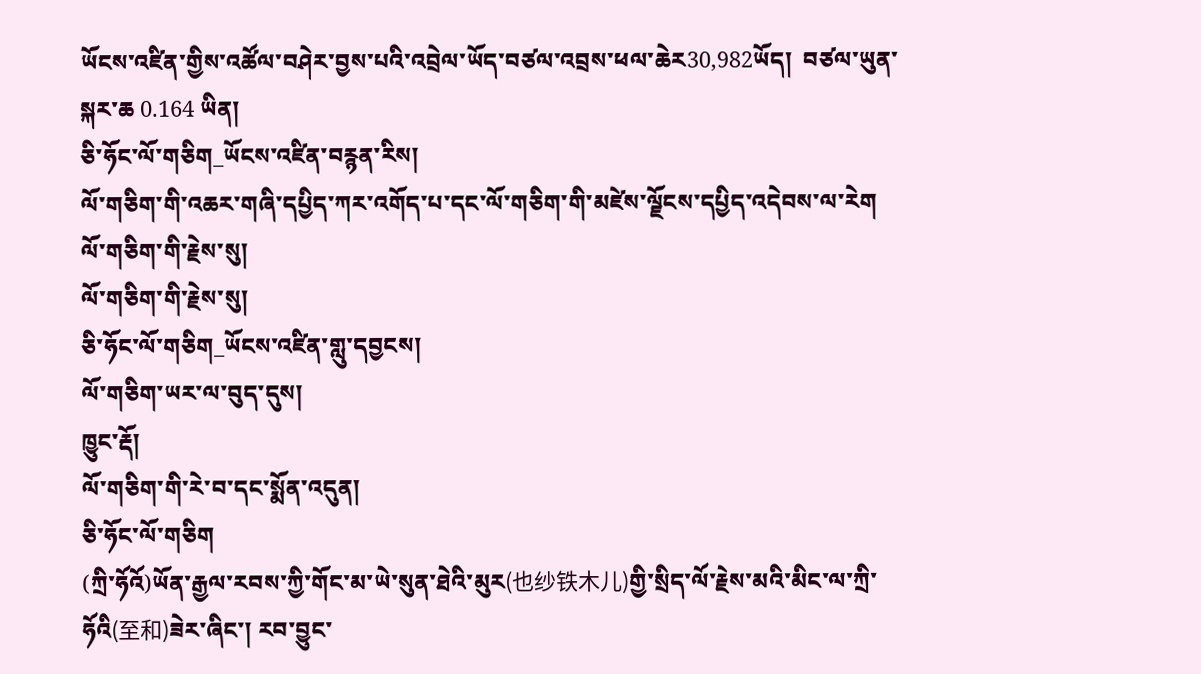ཡོངས་འཛིན་གྱིས་འཚོལ་བཤེར་བྱས་པའི་འབྲེལ་ཡོད་བཙལ་འབྲས་ཕལ་ཆེར30,982ཡོད།  བཙལ་ཡུན་སྐར་ཆ 0.164 ཡིན།
ཅི་ཧོང་ལོ་གཅིག_ཡོངས་འཛིན་བརྙན་རིས།
ལོ་གཅིག་གི་འཆར་གཞི་དཔྱིད་ཀར་འགོད་པ་དང་ལོ་གཅིག་གི་མཛེས་ལྗོངས་དཔྱིད་འདེབས་ལ་རེག
ལོ་གཅིག་གི་རྗེས་སུ།
ལོ་གཅིག་གི་རྗེས་སུ།
ཅི་ཧོང་ལོ་གཅིག_ཡོངས་འཛིན་གླུ་དབྱངས།
ལོ་གཅིག་ཡར་ལ་བུད་དུས།
ཁྱུང་རྡོ།
ལོ་གཅིག་གི་རེ་བ་དང་སྨོན་འདུན།
ཅི་ཧོང་ལོ་གཅིག
(ཀྲི་ཧོའོ)ཡོན་རྒྱལ་རབས་ཀྱི་གོང་མ་ཡེ་སུན་ཐེའི་མུར(也纱铁木儿)གྱི་སྲིད་ལོ་རྗེས་མའི་མིང་ལ་ཀྲི་ཧོའི(至和)ཟེར་ཞིང་། རབ་བྱུང་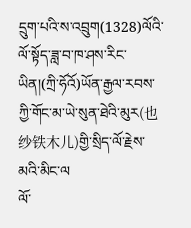དྲུག་པའི་ས་འབྲུག(1328)ལོའི་ལོ་སྟོད་ཟླ་བ་ཁ་ཤས་རིང་ཡིན།(ཀྲི་ཧོའོ)ཡོན་རྒྱལ་རབས་ཀྱི་གོང་མ་ཡེ་སུན་ཐེའི་མུར(也纱铁木儿)གྱི་སྲིད་ལོ་རྗེས་མའི་མིང་ལ
ལོ་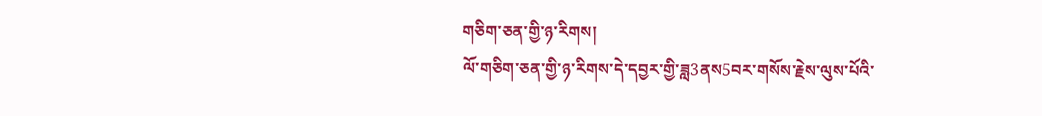གཅིག་ཅན་གྱི་ཉ་རིགས།
ལོ་གཅིག་ཅན་གྱི་ཉ་རིགས་དེ་དབྱར་གྱི་ཟླ3ནས5བར་གསོས་རྗེས་ལུས་པོའི་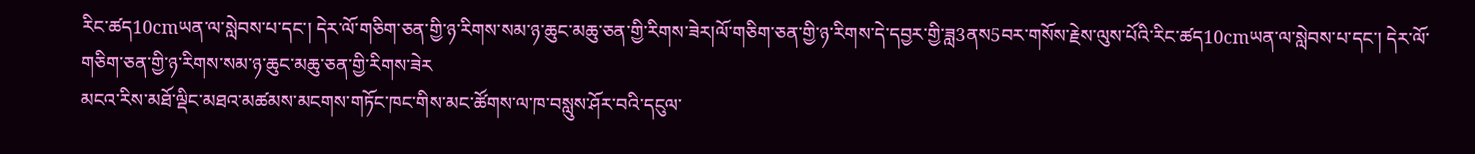རིང་ཚད10cmཡན་ལ་སླེབས་པ་དང་། དེར་ལོ་གཅིག་ཅན་གྱི་ཉ་རིགས་སམ་ཉ་ཆུང་མཆུ་ཅན་གྱི་རིགས་ཟེར།ལོ་གཅིག་ཅན་གྱི་ཉ་རིགས་དེ་དབྱར་གྱི་ཟླ3ནས5བར་གསོས་རྗེས་ལུས་པོའི་རིང་ཚད10cmཡན་ལ་སླེབས་པ་དང་། དེར་ལོ་གཅིག་ཅན་གྱི་ཉ་རིགས་སམ་ཉ་ཆུང་མཆུ་ཅན་གྱི་རིགས་ཟེར
མངའ་རིས་མཐོ་ལྡིང་མཐའ་མཚམས་མངགས་གཏོང་ཁང་གིས་མང་ཚོགས་ལ་ཁ་བསླུས་ཤོར་བའི་དངུལ་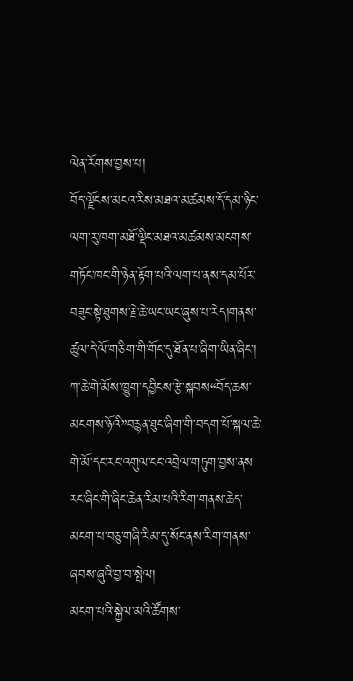ལེན་རོགས་བྱས་པ།
བོད་ལྗོངས་མངའ་རིས་མཐའ་མཚམས་དོ་དམ་ཉིང་ལག་རུ་ཁག་མཐོ་ལྡིང་མཐའ་མཚམས་མངགས་གཏོང་ཁང་གི་ཉེན་རྟོག་པའི་ལག་པ་ནས་དམ་པོར་བཟུང་སྟེ་ཐུགས་རྗེ་ཆེ་ཡང་ཡང་ཞུས་པ་རེད།གནས་ཚུལ་དེ་ལོ་གཅིག་གི་གོང་དུ་ཐོན་པ་ཞིག་ཡིན་ཞིང་། ཀ་ཆེ་གེ་མོས་ཁྱུག་དབྱིངས་རྩེ་སྐབས“བོད་ཆས་མངགས་ཉོའི”བརྙན་ཐུང་ཞིག་གི་བདག་པོ་སྐལ་ཆེ་གེ་མོ་དང་རང་འགུལ་ངང་འབྲེལ་གཏུག་བྱས་ནས
རང་ཞིང་གི་ཞིང་ཆེན་རིམ་པའི་རིག་གནས་ཆེད་མངག་པ་བཅུ་གཞི་རིམ་དུ་སོང་ནས་རིག་གནས་ཞབས་ཞུའི་བྱ་བ་སྤེལ།
མངག་པའི་སྐྱེལ་མའི་ཚོགས་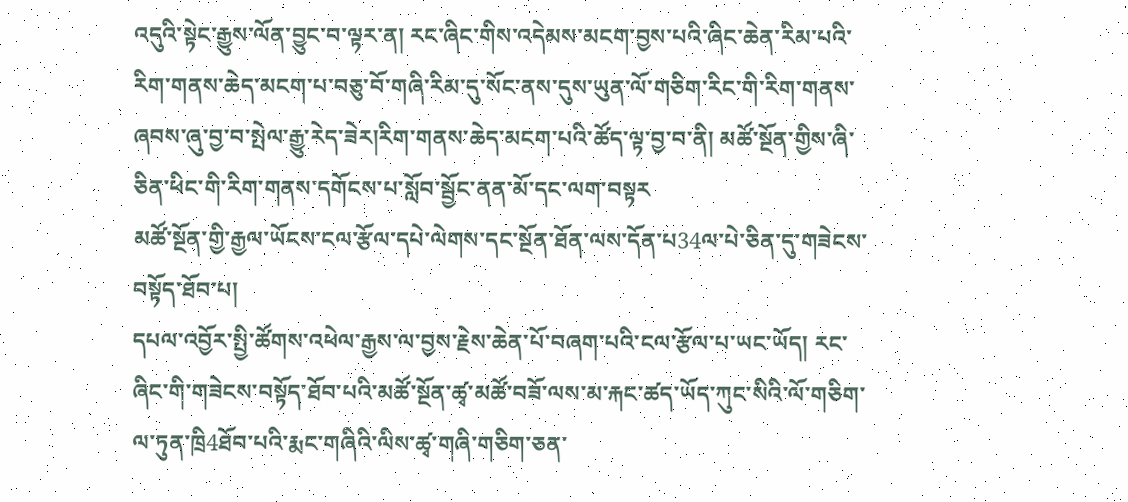འདུའི་སྟེང་རྒྱུས་ལོན་བྱུང་བ་ལྟར་ན། རང་ཞིང་གིས་འདེམས་མངག་བྱས་པའི་ཞིང་ཆེན་རིམ་པའི་རིག་གནས་ཆེད་མངག་པ་བཅུ་བོ་གཞི་རིམ་དུ་སོང་ནས་དུས་ཡུན་ལོ་གཅིག་རིང་གི་རིག་གནས་ཞབས་ཞུ་བྱ་བ་སྤེལ་རྒྱུ་རེད་ཟེར།རིག་གནས་ཆེད་མངག་པའི་ཚོད་ལྟ་བྱ་བ་ནི། མཚོ་སྔོན་གྱིས་ཞི་ཅིན་ཕིང་གི་རིག་གནས་དགོངས་པ་སློབ་སྦྱོང་ནན་མོ་དང་ལག་བསྟར
མཚོ་སྔོན་གྱི་རྒྱལ་ཡོངས་ངལ་རྩོལ་དཔེ་ལེགས་དང་སྔོན་ཐོན་ལས་དོན་པ34ལ་པེ་ཅིན་དུ་གཟེངས་བསྟོད་ཐོབ་པ།
དཔལ་འབྱོར་སྤྱི་ཚོགས་འཕེལ་རྒྱས་ལ་བྱས་རྗེས་ཆེན་པོ་བཞག་པའི་ངལ་རྩོལ་པ་ཡང་ཡོད། རང་ཞིང་གི་གཟེངས་བསྟོད་ཐོབ་པའི་མཚོ་སྔོན་ཚྭ་མཚོ་བཟོ་ལས་མ་རྐང་ཚད་ཡོད་ཀུང་སིའི་ལོ་གཅིག་ལ་ཏུན་ཁྲི4ཐོབ་པའི་རྨང་གཞིའི་ལིས་ཚྭ་གཞི་གཅིག་ཅན་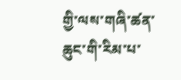གྱི་ལས་གཞི་ཚན་ཆུང་གི་རིམ་པ་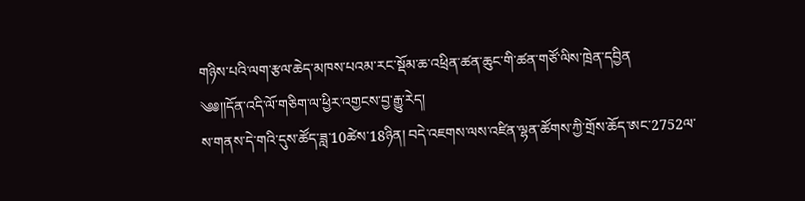གཉིས་པའི་ལག་རྩལ་ཆེད་མཁས་པའམ་རང་སྡོམ་ཆ་འཕྲིན་ཚན་ཆུང་གི་ཚན་གཙོ་ལིས་ཁྲེན་དབྱིན
༄༅།།དོན་འདི་ལོ་གཅིག་ལ་ཕྱིར་འགྱངས་བྱ་རྒྱུ་རེད།
ས་གནས་དེ་གའི་དུས་ཚོད་ཟླ་10ཚེས་18ཉིན། བདེ་འཇགས་ལས་འཛིན་ལྷན་ཚོགས་ཀྱི་གྲོས་ཆོད་ཨང་2752ལ་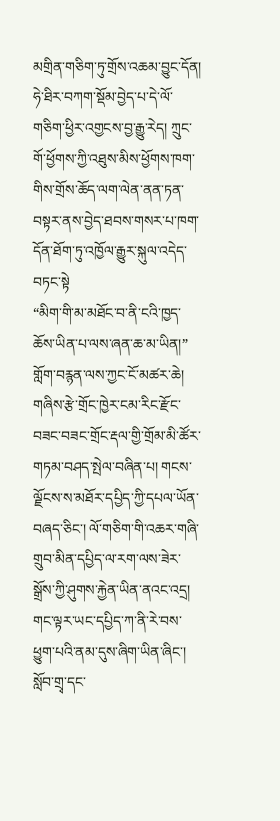མགྲིན་གཅིག་ཏུ་གྲོས་འཆམ་བྱུང་དོན། ཧེ་ཐིར་བཀག་སྡོམ་བྱེད་པ་དེ་ལོ་གཅིག་ཕྱིར་འགྱངས་བྱ་རྒྱུ་རེད། ཀྲུང་གོ་ཕྱོགས་ཀྱི་འཐུས་མིས་ཕྱོགས་ཁག་གིས་གྲོས་ཆོད་ལག་ལེན་ནན་ཏན་བསྟར་ནས་བྱེད་ཐབས་གསར་པ་ཁག་དོན་ཐོག་ཏུ་འཁྱོལ་རྒྱུར་སྐུལ་འདེད་བཏང་སྟེ
“མིག་གི་མ་མཐོང་བ་ནི་ངའི་ཁྱད་ཆོས་ཡིན་པ་ལས་ཞན་ཆ་མ་ཡིན།”
གློག་བརྙན་ལས་ཀྱང་ངོ་མཚར་ཆེ། གཞིས་རྩེ་གྲོང་ཁྱེར་ངམ་རིང་རྫོང་བཟང་བཟང་གྲོང་རྡལ་གྱི་གྲོམ་མི་ཚོར་གཏམ་བཤད་སྤེལ་བཞིན་པ། གངས་ལྗོངས་ས་མཐོར་དཔྱིད་ཀྱི་དཔལ་ཡོན་བཞད་ཅིང་། ལོ་གཅིག་གི་འཆར་གཞི་གྲུབ་མིན་དཔྱིད་ལ་རག་ལས་ཟེར་སྒྲོས་ཀྱི་ཤུགས་རྐྱེན་ཡིན་ནའང་འདྲ། གང་ལྟར་ཡང་དཔྱིད་ཀ་ནི་རེ་བས་ཕྱུག་པའི་ནམ་དུས་ཞིག་ཡིན་ཞིང་། སློབ་གྲྭ་དང་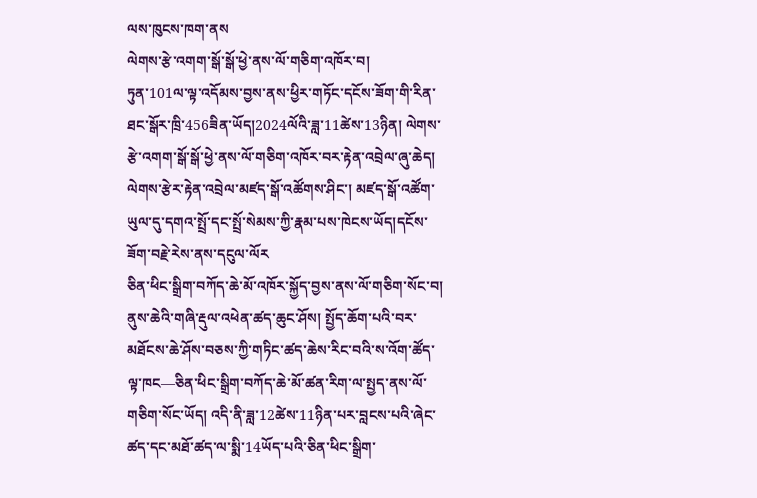ལས་ཁུངས་ཁག་ནས
ལེགས་རྩེ་འགག་སྒོ་སྒོ་ཕྱེ་ནས་ལོ་གཅིག་འཁོར་བ།
ཏུན་101ལ་ལྟ་འདོམས་བྱས་ནས་ཕྱིར་གཏོང་དངོས་ཟོག་གི་རིན་ཐང་སྒོར་ཁྲི་456ཟིན་ཡོད།2024ལོའི་ཟླ་11ཚེས་13ཉིན། ལེགས་རྩེ་འགག་སྒོ་སྒོ་ཕྱེ་ནས་ལོ་གཅིག་འཁོར་བར་རྟེན་འབྲེལ་ཞུ་ཆེད། ལེགས་རྩེར་རྟེན་འབྲེལ་མཛད་སྒོ་འཚོགས་ཤིང་། མཛད་སྒོ་འཚོག་ཡུལ་དུ་དགའ་སྤྲོ་དང་སྤྲོ་སེམས་ཀྱི་རྣམ་པས་ཁེངས་ཡོད།དངོས་ཟོག་བརྗེ་རེས་ནས་དངུལ་ལོར
ཅིན་ཕིང་སྒྲིག་བཀོད་ཆེ་མོ་འཁོར་སྐྱོད་བྱས་ནས་ལོ་གཅིག་སོང་བ།
ནུས་ཆེའི་གཞི་རྡུལ་འཕེན་ཚད་ཆུང་ཤོས། སྤྱོད་ཆོག་པའི་བར་མཐོངས་ཆེ་ཤོས་བཅས་ཀྱི་གཏིང་ཚད་ཆེས་རིང་བའི་ས་འོག་ཚོད་ལྟ་ཁང—ཅིན་ཕིང་སྒྲིག་བཀོད་ཆེ་མོ་ཚན་རིག་ལ་སྤྱད་ནས་ལོ་གཅིག་སོང་ཡོད། འདི་ནི་ཟླ་12ཚེས་11ཉིན་པར་བླངས་པའི་ཞེང་ཚད་དང་མཐོ་ཚད་ལ་སྨི་14ཡོད་པའི་ཅིན་ཕིང་སྒྲིག་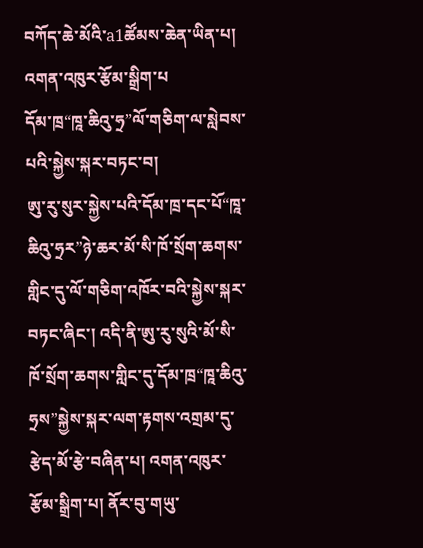བཀོད་ཆེ་མོའི་a1ཚོམས་ཆེན་ཡིན་པ། འགན་འཁུར་རྩོམ་སྒྲིག་པ
དོམ་ཁྲ“ཁཱ་ཆིའུ་ཧྲ”ལོ་གཅིག་ལ་སླེབས་པའི་སྐྱེས་སྐར་བཏང་བ།
ཨུ་རུ་སུར་སྐྱེས་པའི་དོམ་ཁྲ་དང་པོ“ཁཱ་ཆིའུ་ཧྲར”ཉེ་ཆར་མོ་སི་ཁོ་སྲོག་ཆགས་གླིང་དུ་ལོ་གཅིག་འཁོར་བའི་སྐྱེས་སྐར་བཏང་ཞིང་། འདི་ནི་ཨུ་རུ་སུའི་མོ་སི་ཁོ་སྲོག་ཆགས་གླིང་དུ་དོམ་ཁྲ“ཁཱ་ཆིའུ་ཧྲས”སྐྱེས་སྐར་ལག་རྟགས་འགྲམ་དུ་རྩེད་མོ་རྩེ་བཞིན་པ། འགན་འཁུར་རྩོམ་སྒྲིག་པ། ནོར་བུ་གཡུ་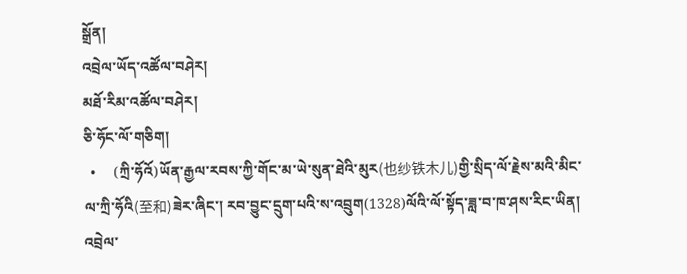སྒྲོན།
འབྲེལ་ཡོད་འཚོལ་བཤེར།
མཐོ་རིམ་འཚོལ་བཤེར།
ཅི་ཧོང་ལོ་གཅིག།
  •     (ཀྲི་ཧོའོ)ཡོན་རྒྱལ་རབས་ཀྱི་གོང་མ་ཡེ་སུན་ཐེའི་མུར(也纱铁木儿)གྱི་སྲིད་ལོ་རྗེས་མའི་མིང་ལ་ཀྲི་ཧོའི(至和)ཟེར་ཞིང་། རབ་བྱུང་དྲུག་པའི་ས་འབྲུག(1328)ལོའི་ལོ་སྟོད་ཟླ་བ་ཁ་ཤས་རིང་ཡིན།
འབྲེལ་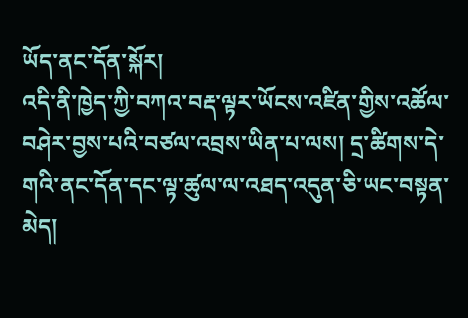ཡོད་ནང་དོན་སྐོར།
འདི་ནི་ཁྱེད་ཀྱི་བཀའ་བརྡ་ལྟར་ཡོངས་འཛིན་གྱིས་འཚོལ་བཤེར་བྱས་པའི་བཙལ་འབྲས་ཡིན་པ་ལས། དྲ་ཚིགས་དེ་གའི་ནང་དོན་དང་ལྟ་ཚུལ་ལ་འཐད་འདུན་ཅི་ཡང་བསྟན་མེད།